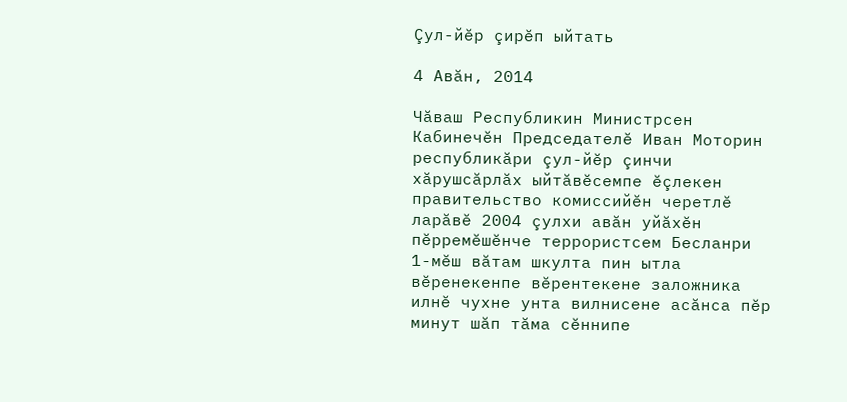Çул-йĕр çирĕп ыйтать

4 Авăн, 2014

Чăваш Республикин Министрсен Кабинечĕн Председателĕ Иван Моторин республикăри çул-йĕр çинчи хăрушсăрлăх ыйтăвĕсемпе ĕçлекен правительство комиссийĕн черетлĕ ларăвĕ 2004 çулхи авăн уйăхĕн пĕрремĕшĕнче террористсем Бесланри 1-мĕш вăтам шкулта пин ытла вĕренекенпе вĕрентекене заложника илнĕ чухне унта вилнисене асăнса пĕр минут шăп тăма сĕннипе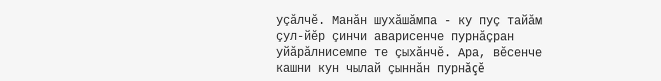уçăлчĕ. Манăн шухăшăмпа - ку пуç тайăм çул-йĕр çинчи аварисенче пурнăçран уйăрăлнисемпе те çыхăнчĕ. Ара, вĕсенче кашни кун чылай çыннăн пурнăçĕ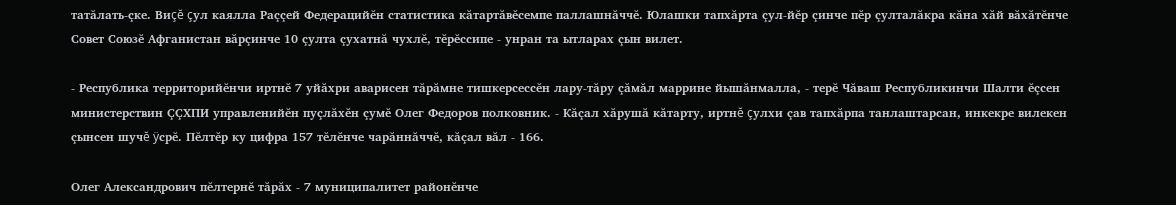татăлать-çке. Виçĕ çул каялла Раççей Федерацийĕн статистика кăтартăвĕсемпе паллашнăччĕ. Юлашки тапхăрта çул-йĕр çинче пĕр çулталăкра кăна хăй вăхăтĕнче Совет Союзĕ Афганистан вăрçинче 10 çулта çухатнă чухлĕ, тĕрĕссипе - унран та ытларах çын вилет.

- Республика территорийĕнчи иртнĕ 7 уйăхри аварисен тăрăмне тишкерсессĕн лару-тăру çăмăл маррине йышăнмалла, - терĕ Чăваш Республикинчи Шалти ĕçсен министерствин ÇÇХПИ управленийĕн пуçлăхĕн çумĕ Олег Федоров полковник. - Кăçал хăрушă кăтарту, иртнĕ çулхи çав тапхăрпа танлаштарсан, инкекре вилекен çынсен шучĕ ÿсрĕ. Пĕлтĕр ку цифра 157 тĕлĕнче чарăннăччĕ, кăçал вăл - 166.

Олег Александрович пĕлтернĕ тăрăх - 7 муниципалитет районĕнче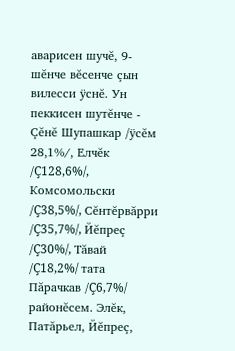аварисен шучĕ, 9-шĕнче вĕсенче çын вилесси ÿснĕ. Ун пеккисен шутĕнче - Çĕнĕ Шупашкар /ÿсĕм 28,1%/, Елчĕк /Ç128,6%/, Комсомольски /Ç38,5%/, Сĕнтĕрвăрри /Ç35,7%/, Йĕпреç /Ç30%/, Тăвай /Ç18,2%/ тата Пăрачкав /Ç6,7%/ районĕсем. Элĕк, Патăрьел, Йĕпреç,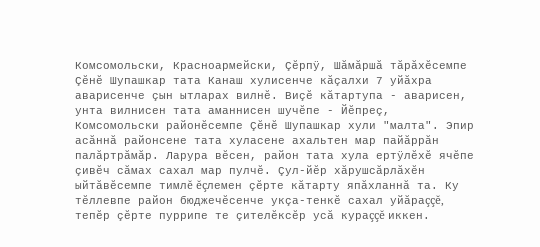Комсомольски, Красноармейски, Çĕрпÿ, Шăмăршă тăрăхĕсемпе Çĕнĕ Шупашкар тата Канаш хулисенче кăçалхи 7 уйăхра аварисенче çын ытларах вилнĕ. Виçĕ кăтартупа - аварисен, унта вилнисен тата аманнисен шучĕпе - Йĕпреç, Комсомольски районĕсемпе Çĕнĕ Шупашкар хули "малта". Эпир асăннă районсене тата хуласене ахальтен мар пайăррăн палăртрăмăр. Ларура вĕсен, район тата хула ертÿлĕхĕ ячĕпе çивĕч сăмах сахал мар пулчĕ. Çул-йĕр хăрушсăрлăхĕн ыйтăвĕсемпе тимлĕ ĕçлемен çĕрте кăтарту япăхланнă та. Ку тĕллевпе район бюджечĕсенче укçа-тенкĕ сахал уйăраççĕ, тепĕр çĕрте пуррипе те çителĕксĕр усă кураççĕ иккен.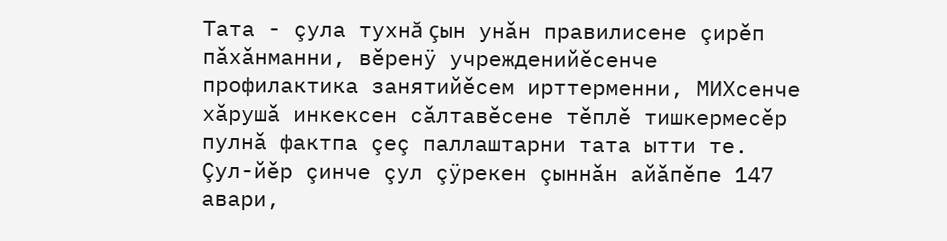Тата - çула тухнă çын унăн правилисене çирĕп пăхăнманни, вĕренÿ учрежденийĕсенче профилактика занятийĕсем ирттерменни, МИХсенче хăрушă инкексен сăлтавĕсене тĕплĕ тишкермесĕр пулнă фактпа çеç паллаштарни тата ытти те. Çул-йĕр çинче çул çÿрекен çыннăн айăпĕпе 147 авари,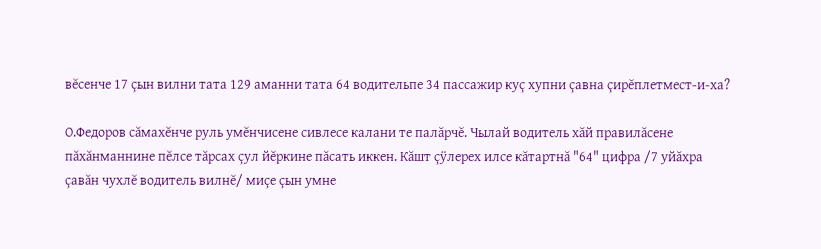вĕсенче 17 çын вилни тата 129 аманни тата 64 водительпе 34 пассажир куç хупни çавна çирĕплетмест-и-ха?

О.Федоров сăмахĕнче руль умĕнчисене сивлесе калани те палăрчĕ. Чылай водитель хăй правилăсене пăхăнманнине пĕлсе тăрсах çул йĕркине пăсать иккен. Кăшт çÿлерех илсе кăтартнă "64" цифра /7 уйăхра çавăн чухлĕ водитель вилнĕ/ миçе çын умне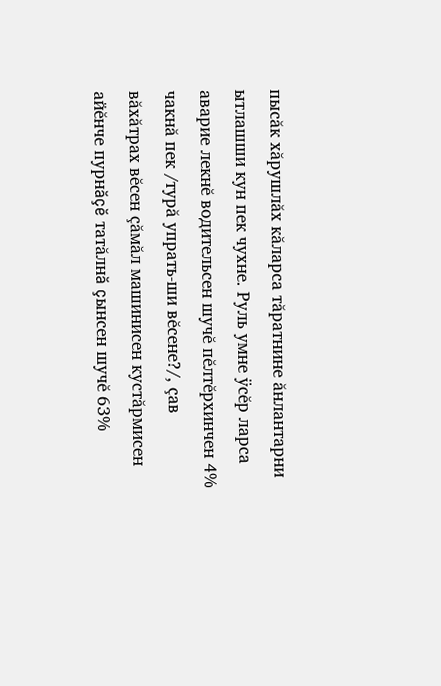пысăк хăрушлăх кăларса тăратнине ăнлантарни ытлашши кун пек чухне. Руль умне ÿсĕр ларса аварие лекнĕ водительсен шучĕ пĕлтĕрхинчен 4% чакнă пек /турă упрать-ши вĕсене?/, çав вăхăтрах вĕсен çăмăл машинисен кустăрмисен айĕнче пурнăçĕ татăлнă çынсен шучĕ 63%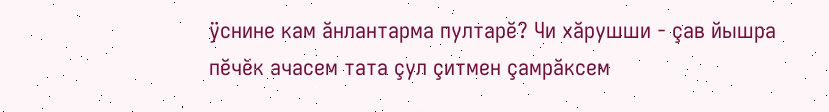ÿснине кам ăнлантарма пултарĕ? Чи хăрушши - çав йышра пĕчĕк ачасем тата çул çитмен çамрăксем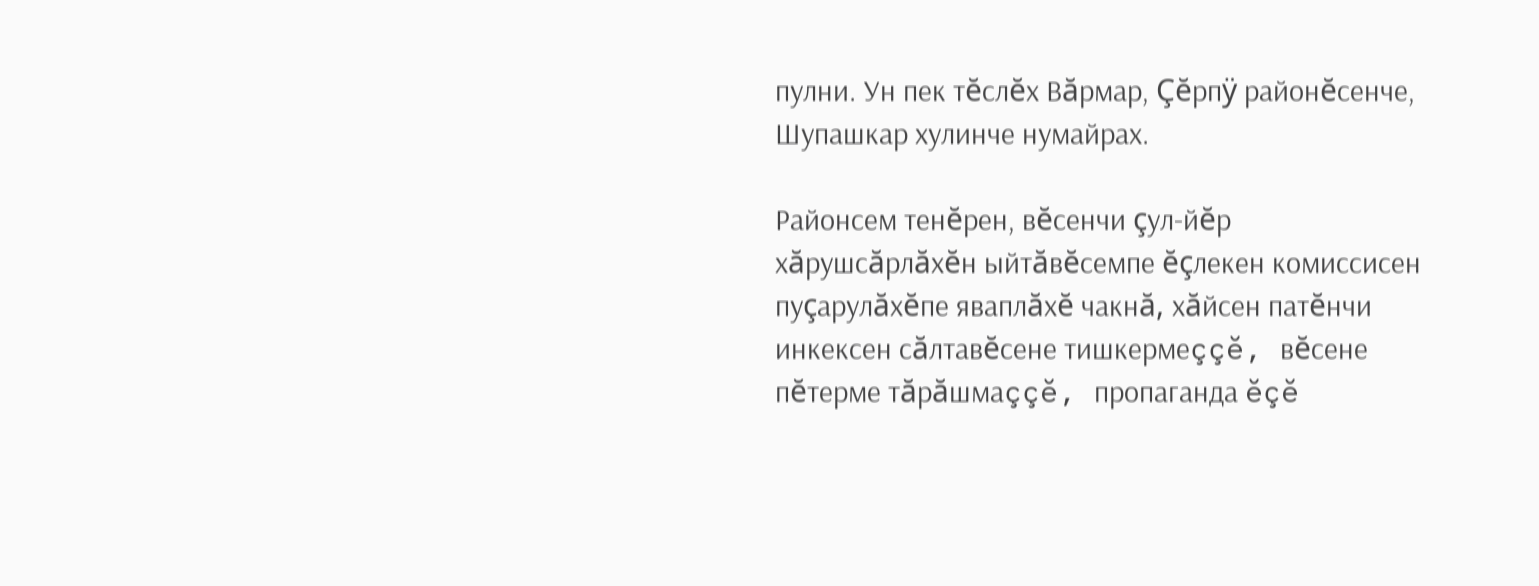пулни. Ун пек тĕслĕх Вăрмар, Çĕрпÿ районĕсенче, Шупашкар хулинче нумайрах.

Районсем тенĕрен, вĕсенчи çул-йĕр хăрушсăрлăхĕн ыйтăвĕсемпе ĕçлекен комиссисен пуçарулăхĕпе яваплăхĕ чакнă, хăйсен патĕнчи инкексен сăлтавĕсене тишкермеççĕ, вĕсене пĕтерме тăрăшмаççĕ, пропаганда ĕçĕ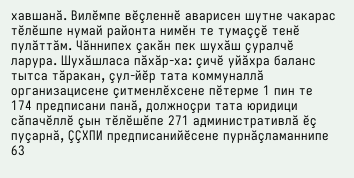хавшанă. Вилĕмпе вĕçленнĕ аварисен шутне чакарас тĕлĕшпе нумай районта нимĕн те тумаççĕ тенĕ пулăттăм. Чăннипех çакăн пек шухăш çуралчĕ ларура. Шухăшласа пăхăр-ха: çичĕ уйăхра баланс тытса тăракан, çул-йĕр тата коммуналлă организацисене çитменлĕхсене пĕтерме 1 пин те 174 предписани панă, должноçри тата юридици сăпачĕллĕ çын тĕлĕшĕпе 271 административлă ĕç пуçарнă, ÇÇХПИ предписанийĕсене пурнăçламаннипе 63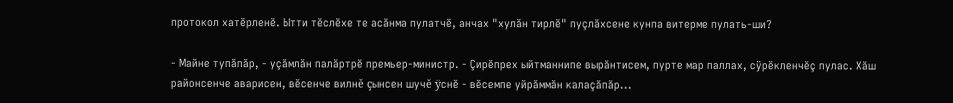протокол хатĕрленĕ. Ытти тĕслĕхе те асăнма пулатчĕ, анчах "хулăн тирлĕ" пуçлăхсене кунпа витерме пулать-ши?

- Майне тупăпăр, - уçăмлăн палăртрĕ премьер-министр. - Çирĕпрех ыйтманнипе вырăнтисем, пурте мар паллах, сÿрĕкленчĕç пулас. Хăш районсенче аварисен, вĕсенче вилнĕ çынсен шучĕ ÿснĕ - вĕсемпе уйрăммăн калаçăпăр...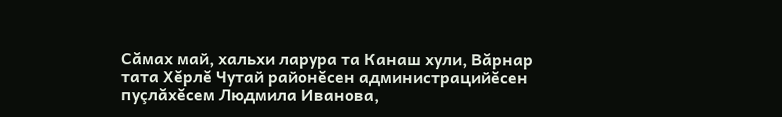Сăмах май, хальхи ларура та Канаш хули, Вăрнар тата Хĕрлĕ Чутай районĕсен администрацийĕсен пуçлăхĕсем Людмила Иванова,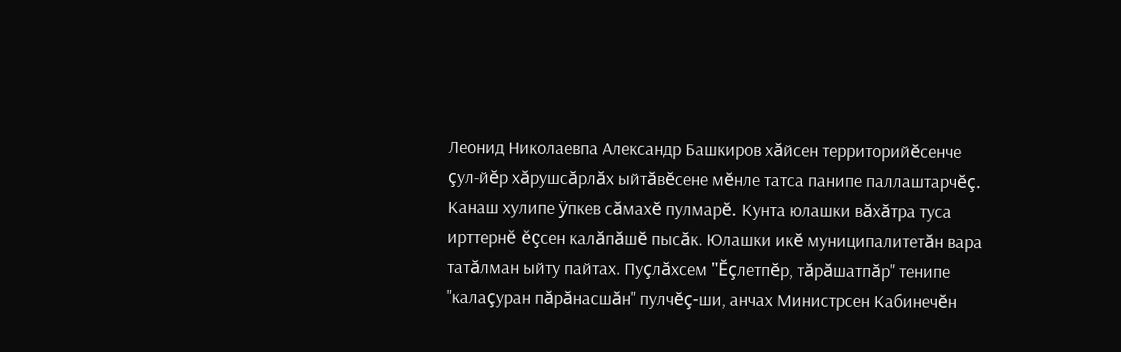Леонид Николаевпа Александр Башкиров хăйсен территорийĕсенче çул-йĕр хăрушсăрлăх ыйтăвĕсене мĕнле татса панипе паллаштарчĕç. Канаш хулипе ÿпкев сăмахĕ пулмарĕ. Кунта юлашки вăхăтра туса ирттернĕ ĕçсен калăпăшĕ пысăк. Юлашки икĕ муниципалитетăн вара татăлман ыйту пайтах. Пуçлăхсем "Ĕçлетпĕр, тăрăшатпăр" тенипе "калаçуран пăрăнасшăн" пулчĕç-ши, анчах Министрсен Кабинечĕн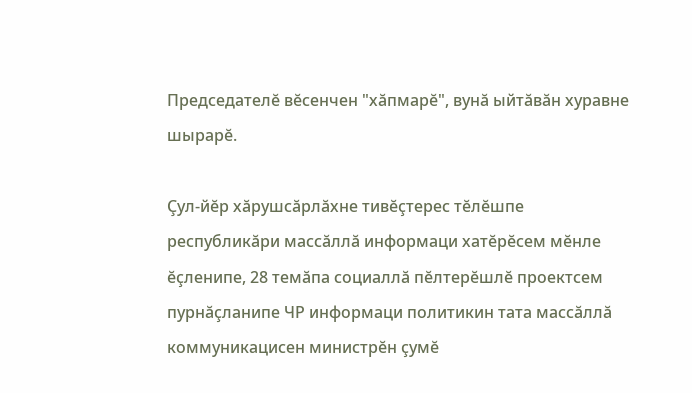Председателĕ вĕсенчен "хăпмарĕ", вунă ыйтăвăн хуравне шырарĕ.

Çул-йĕр хăрушсăрлăхне тивĕçтерес тĕлĕшпе республикăри массăллă информаци хатĕрĕсем мĕнле ĕçленипе, 28 темăпа социаллă пĕлтерĕшлĕ проектсем пурнăçланипе ЧР информаци политикин тата массăллă коммуникацисен министрĕн çумĕ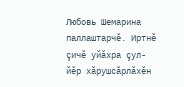Любовь Шемарина паллаштарчĕ. Иртнĕ çичĕ уйăхра çул-йĕр хăрушсăрлăхĕн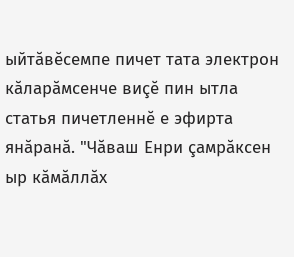ыйтăвĕсемпе пичет тата электрон кăларăмсенче виçĕ пин ытла статья пичетленнĕ е эфирта янăранă. "Чăваш Енри çамрăксен ыр кăмăллăх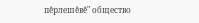пĕрлешĕвĕ" общество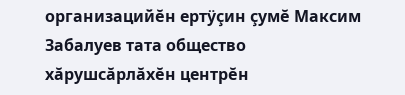организацийĕн ертÿçин çумĕ Максим Забалуев тата общество хăрушсăрлăхĕн центрĕн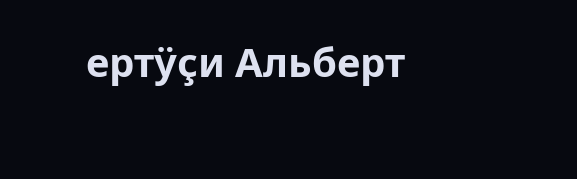ертÿçи Альберт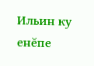Ильин ку енĕпе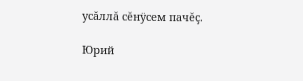усăллă сĕнÿсем пачĕç.

Юрий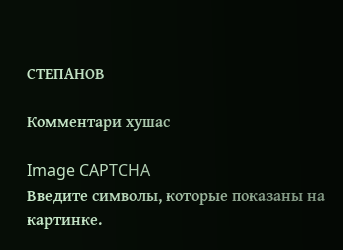СТЕПАНОВ

Комментари хушас

Image CAPTCHA
Введите символы, которые показаны на картинке.